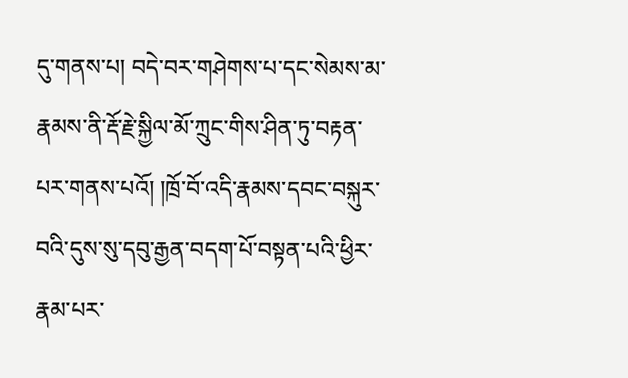དུ་གནས་པ། བདེ་བར་གཤེགས་པ་དང་སེམས་མ་རྣམས་ནི་རྡོ་རྗེ་སྐྱིལ་མོ་ཀྲུང་གིས་ཤིན་ཏུ་བརྟན་པར་གནས་པའོ། །ཁྲོ་བོ་འདི་རྣམས་དབང་བསྐུར་བའི་དུས་སུ་དབུ་རྒྱན་བདག་པོ་བསྟན་པའི་ཕྱིར་རྣམ་པར་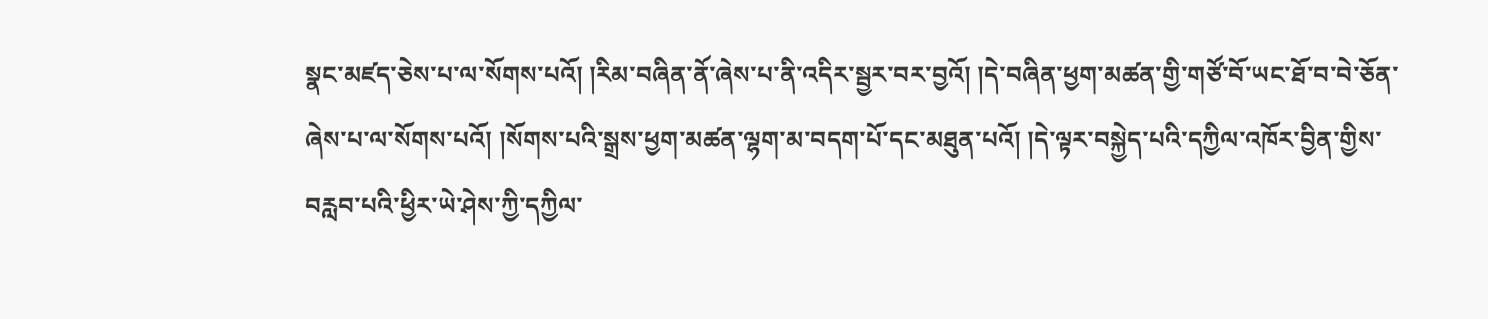སྣང་མཛད་ཅེས་པ་ལ་སོགས་པའོ། །རིམ་བཞིན་ནོ་ཞེས་པ་ནི་འདིར་སྦྱར་བར་བྱའོ། །དེ་བཞིན་ཕྱག་མཚན་གྱི་གཙོ་བོ་ཡང་ཐོ་བ་བེ་ཅོན་ཞེས་པ་ལ་སོགས་པའོ། །སོགས་པའི་སྒྲས་ཕྱག་མཚན་ལྷག་མ་བདག་པོ་དང་མཐུན་པའོ། །དེ་ལྟར་བསྐྱེད་པའི་དཀྱིལ་འཁོར་བྱིན་གྱིས་བརླབ་པའི་ཕྱིར་ཡེ་ཤེས་ཀྱི་དཀྱིལ་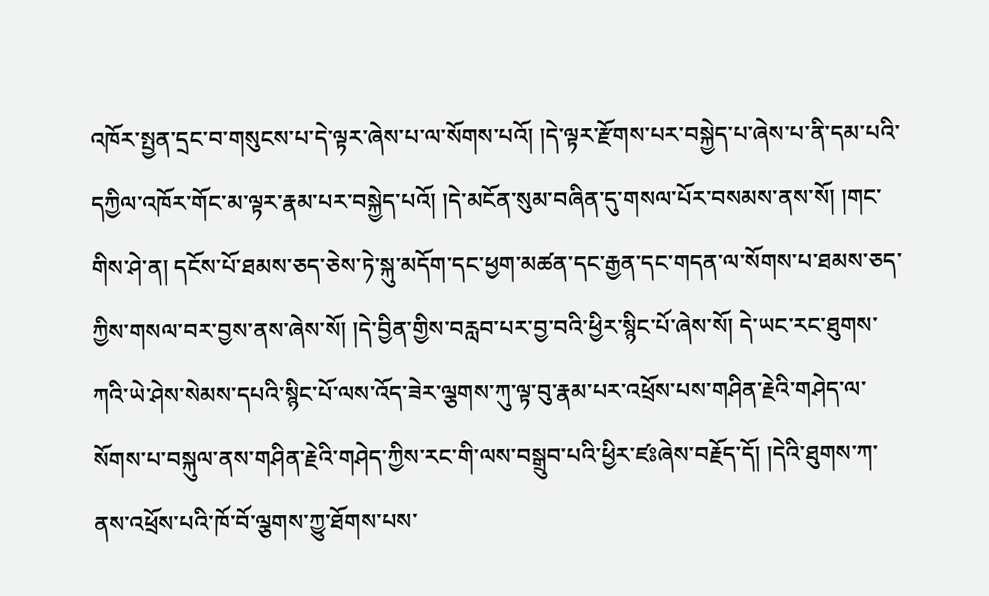འཁོར་སྤྱན་དྲང་བ་གསུངས་པ་དེ་ལྟར་ཞེས་པ་ལ་སོགས་པའོ། །དེ་ལྟར་རྫོགས་པར་བསྐྱེད་པ་ཞེས་པ་ནི་དམ་པའི་དཀྱིལ་འཁོར་གོང་མ་ལྟར་རྣམ་པར་བསྐྱེད་པའོ། །དེ་མངོན་སུམ་བཞིན་དུ་གསལ་པོར་བསམས་ནས་སོ། །གང་གིས་ཤེ་ན། དངོས་པོ་ཐམས་ཅད་ཅེས་ཏེ་སྐུ་མདོག་དང་ཕྱག་མཚན་དང་རྒྱན་དང་གདན་ལ་སོགས་པ་ཐམས་ཅད་ཀྱིས་གསལ་བར་བྱས་ནས་ཞེས་སོ། །དེ་བྱིན་གྱིས་བརླབ་པར་བྱ་བའི་ཕྱིར་སྙིང་པོ་ཞེས་སོ། དེ་ཡང་རང་ཐུགས་ཀའི་ཡེ་ཤེས་སེམས་དཔའི་སྙིང་པོ་ལས་འོད་ཟེར་ལྕགས་ཀུ་ལྟ་བུ་རྣམ་པར་འཕྲོས་པས་གཤིན་རྗེའི་གཤེད་ལ་སོགས་པ་བསྐུལ་ནས་གཤིན་རྗེའི་གཤེད་ཀྱིས་རང་གི་ལས་བསྒྲུབ་པའི་ཕྱིར་ཛཿཞེས་བརྗོད་དོ། །དེའི་ཐུགས་ཀ་ནས་འཕྲོས་པའི་ཁོ་བོ་ལྕགས་ཀྱུ་ཐོགས་པས་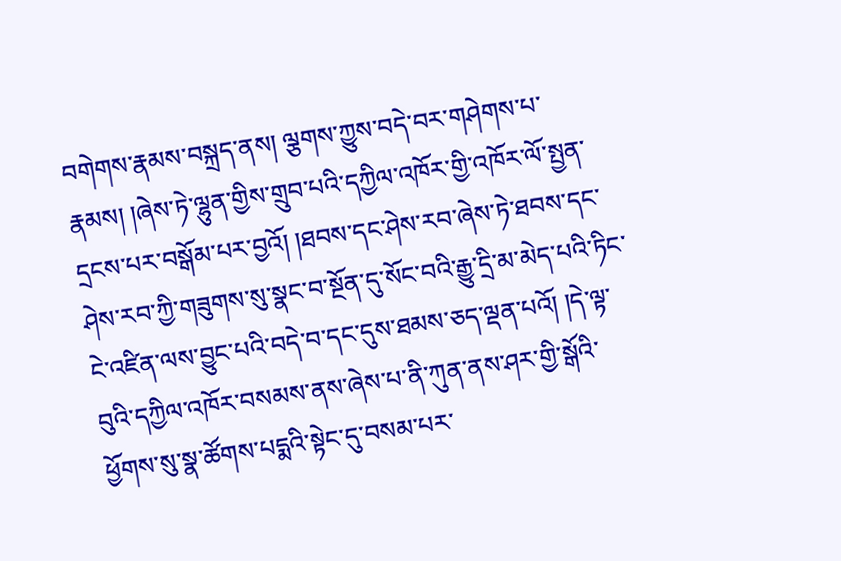བགེགས་རྣམས་བསྐྲད་ནས། ལྕགས་ཀྱུས་བདེ་བར་གཤེགས་པ་རྣམས། །ཞེས་ཏེ་ལྷུན་གྱིས་གྲུབ་པའི་དཀྱིལ་འཁོར་གྱི་འཁོར་ལོ་སྤྱན་དྲངས་པར་བསྒོམ་པར་བྱའོ། །ཐབས་དང་ཤེས་རབ་ཞེས་ཏེ་ཐབས་དང་ཤེས་རབ་ཀྱི་གཟུགས་སུ་སྣང་བ་སྔོན་དུ་སོང་བའི་རྒྱུ་དྲི་མ་མེད་པའི་ཏིང་ངེ་འཛིན་ལས་བྱུང་པའི་བདེ་བ་དང་དུས་ཐམས་ཅད་ལྡན་པའོ། །དེ་ལྟ་བུའི་དཀྱིལ་འཁོར་བསམས་ནས་ཞེས་པ་ནི་ཀུན་ནས་ཤར་གྱི་སྒོའི་ཕྱོགས་སུ་སྣ་ཚོགས་པདྨའི་སྟེང་དུ་བསམ་པར་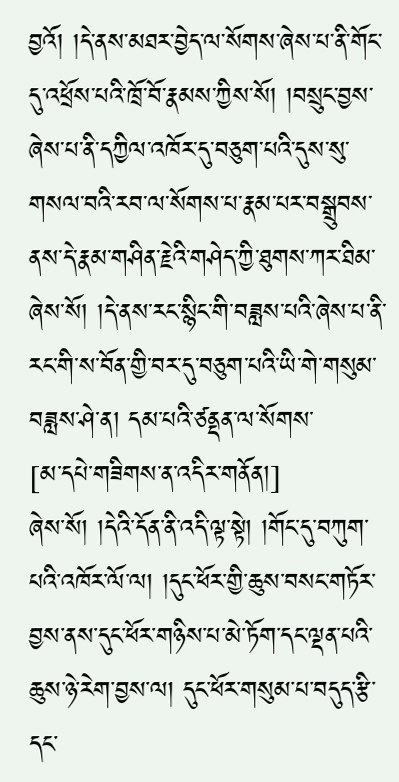བྱའོ། །དེ་ནས་མཐར་བྱེད་ལ་སོགས་ཞེས་པ་ནི་གོང་དུ་འཕྲོས་པའི་ཁྲོ་བོ་རྣམས་ཀྱིས་སོ། །བསྲུང་བྱས་ཞེས་པ་ནི་དཀྱིལ་འཁོར་དུ་བཅུག་པའི་དུས་སུ་གསལ་བའི་རབ་ལ་སོགས་པ་རྣམ་པར་བསྒྲུབས་ནས་དེ་རྣམ་གཤིན་རྗེའི་གཤེད་ཀྱི་ཐུགས་ཀར་ཐིམ་ཞེས་སོ། །དེ་ནས་རང་སྙིང་གི་བཟླས་པའི་ཞེས་པ་ནི་རང་གི་ས་བོན་གྱི་བར་དུ་བཅུག་པའི་ཡི་གེ་གསུམ་བཟླས་ཤེ་ན། དམ་པའི་ཙནྡན་ལ་སོགས་
[མ་དཔེ་གཟིགས་ན་འདིར་གནོན།]
ཞེས་སོ། །དེའི་དོན་ནི་འདི་ལྟ་སྟེ། །གོང་དུ་བཀུག་པའི་འཁོར་ལོ་ལ། །དུང་ཕོར་གྱི་ཆུས་བསང་གཏོར་བྱས་ནས་དུང་ཕོར་གཉིས་པ་མེ་ཏོག་དང་ལྡན་པའི་ཆུས་ཉེ་རེག་བྱས་ལ། དུང་ཕོར་གསུམ་པ་བདུད་རྩི་དང་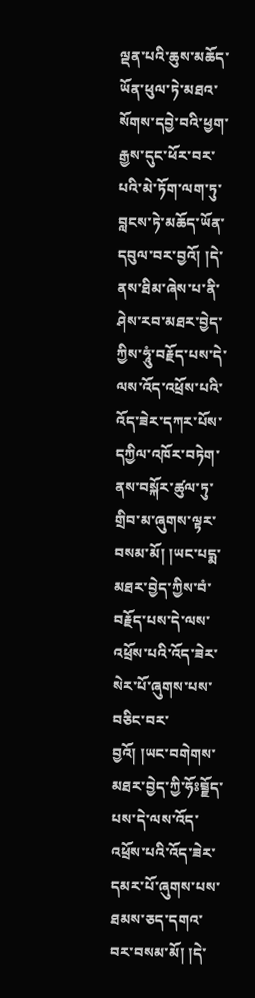ལྡན་པའི་ཆུས་མཆོད་ཡོན་ཕུལ་ཏེ་མཐའ་སོགས་དབྱེ་བའི་ཕྱག་རྒྱས་དུང་ཕོར་བར་པའི་མེ་ཏོག་ལག་ཏུ་བླངས་ཏེ་མཆོད་ཡོན་དབུལ་བར་བྱའོ། །དེ་ནས་ཐིམ་ཞེས་པ་ནི་ཤེས་རབ་མཐར་བྱེད་ཀྱིས་ཧཱུཾ་བརྗོད་པས་དེ་ལས་འོད་འཕྲོས་པའི་འོད་ཟེར་དཀར་པོས་དཀྱིལ་འཁོར་བཏེག་ནས་བསྐོར་ཚུལ་ཏུ་གྲིབ་མ་ཞུགས་ལྟར་བསམ་མོ། །ཡང་པདྨ་མཐར་བྱེད་ཀྱིས་བཾ་བརྗོད་པས་དེ་ལས་འཕྲོས་པའི་འོད་ཟེར་སེར་པོ་ཞུགས་པས་བཅིང་བར་བྱའོ། །ཡང་བགེགས་མཐར་བྱེད་ཀྱི་ཧོཿབྲྗོད་པས་དེ་ལས་འོད་འཕྲོས་པའི་འོད་ཟེར་དམར་པོ་ཞུགས་པས་ཐམས་ཅད་དགའ་བར་བསམ་མོ། །དེ་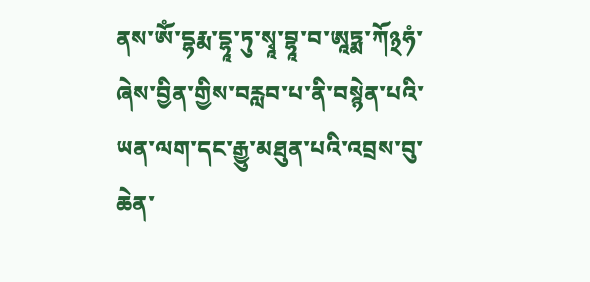ནས་ཨོཾ་དྷརྨ་དྷཱ་ཏུ་སྭཱ་བྷཱ་བ་ཨཱཏྨ་ཀོ྅ཧཾ་ཞེས་བྱིན་གྱིས་བརླབ་པ་ནི་བསྙེན་པའི་ཡན་ལག་དང་རྒྱུ་མཐུན་པའི་འབྲས་བུ་ཆེན་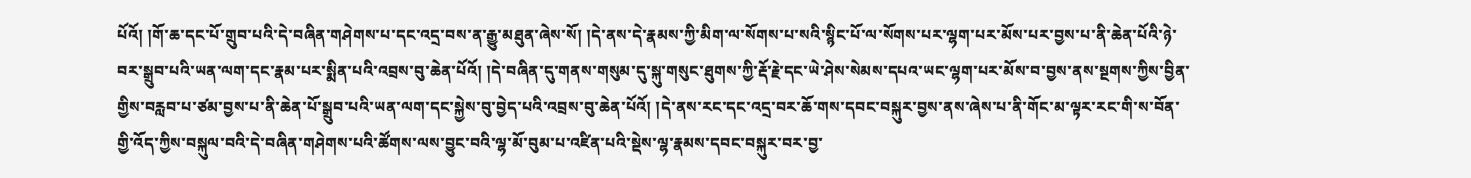པོའོ། །གོ་ཆ་དང་པོ་གྲུབ་པའི་དེ་བཞིན་གཤེགས་པ་དང་འདྲ་བས་ན་རྒྱུ་མཐུན་ཞེས་སོ། །དེ་ནས་དེ་རྣམས་ཀྱི་མིག་ལ་སོགས་པ་སའི་སྙིང་པོ་ལ་སོགས་པར་ལྷག་པར་མོས་པར་བྱས་པ་ནི་ཆེན་པོའི་ཉེ་བར་སྒྲུབ་པའི་ཡན་ལག་དང་རྣམ་པར་སྨིན་པའི་འབྲས་བུ་ཆེན་པོའོ། །དེ་བཞིན་དུ་གནས་གསུམ་དུ་སྐུ་གསུང་ཐུགས་ཀྱི་རྡོ་རྗེ་དང་ཡེ་ཤེས་སེམས་དཔའ་ཡང་ལྷག་པར་མོས་བ་བྱས་ནས་སྔགས་ཀྱིས་བྱིན་གྱིས་བརླབ་པ་ཙམ་བྱས་པ་ནི་ཆེན་པོ་སྒྲུབ་པའི་ཡན་ལག་དང་སྐྱེས་བུ་བྱེད་པའི་འབྲས་བུ་ཆེན་པོའོ། །དེ་ནས་རང་དང་འདྲ་བར་ཆོ་གས་དབང་བསྐུར་བྱས་ནས་ཞེས་པ་ནི་གོང་མ་ལྟར་རང་གི་ས་བོན་གྱི་འོད་ཀྱིས་བསྐུལ་བའི་དེ་བཞིན་གཤེགས་པའི་ཚོགས་ལས་བྱུང་བའི་ལྷ་མོ་བུམ་པ་འཛིན་པའི་སྡེས་ལྷ་རྣམས་དབང་བསྐུར་བར་བྱ་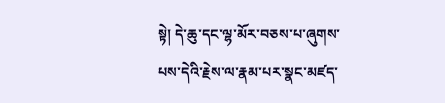སྟེ། དེ་ཆུ་དང་ལྷ་མོར་བཅས་པ་ཞུགས་པས་དེའི་རྗེས་ལ་རྣམ་པར་སྣང་མཛད་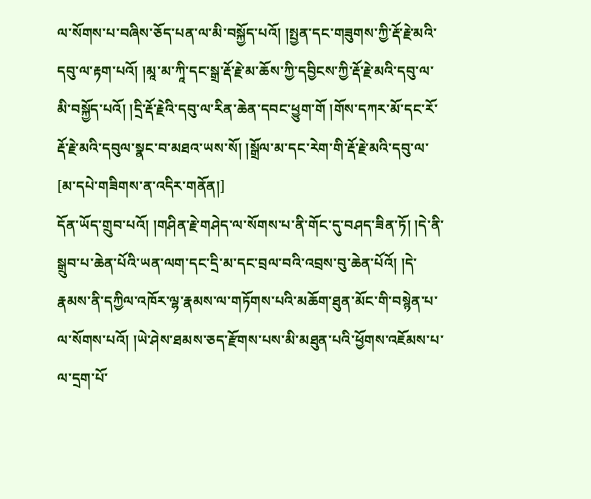ལ་སོགས་པ་བཞིས་ཅོད་པན་ལ་མི་བསྐྱོད་པའོ། །སྤྱན་དང་གཟུགས་ཀྱི་རྡོ་རྗེ་མའི་དབུ་ལ་རྟག་པའོ། །མཱ་མ་ཀཱི་དང་སྒྲ་རྡོ་རྗེ་མ་ཆོས་ཀྱི་དབྱིངས་ཀྱི་རྡོ་རྗེ་མའི་དབུ་ལ་མི་བསྐྱོད་པའོ། །དྲི་རྡོ་རྗེའི་དབུ་ལ་རིན་ཆེན་དབང་ཕྱུག་གོ །གོས་དཀར་མོ་དང་རོ་རྡོ་རྗེ་མའི་དབུལ་སྣང་བ་མཐའ་ཡས་སོ། །སྒྲོལ་མ་དང་རེག་གི་རྡོ་རྗེ་མའི་དབུ་ལ་
[མ་དཔེ་གཟིགས་ན་འདིར་གནོན།]
དོན་ཡོད་གྲུབ་པའོ། །གཤིན་རྗེ་གཤེད་ལ་སོགས་པ་ནི་གོང་དུ་བཤད་ཟིན་ཏོ། །དེ་ནི་སྒྲུབ་པ་ཆེན་པོའི་ཡན་ལག་དང་དྲི་མ་དང་བྲལ་བའི་འབྲས་བུ་ཆེན་པོའོ། །དེ་རྣམས་ནི་དཀྱིལ་འཁོར་ལྷ་རྣམས་ལ་གཏོགས་པའི་མཆོག་ཐུན་མོང་གི་བསྙེན་པ་ལ་སོགས་པའོ། །ཡེ་ཤེས་ཐམས་ཅད་རྫོགས་པས་མི་མཐུན་པའི་ཕྱོགས་འཇོམས་པ་ལ་དྲག་པོ་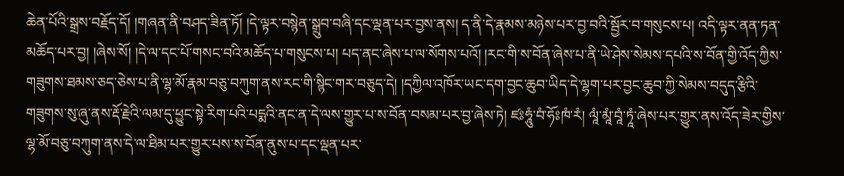ཆེན་པོའི་སྒྲས་བརྗོད་དོ། །གཞན་ནི་བཤད་ཟིན་ཏོ། །དེ་ལྟར་བསྙེན་སྒྲུབ་བཞི་དང་ལྡན་པར་བྱས་ནས། ད་ནི་དེ་རྣམས་མཉེས་པར་བྱ་བའི་སྦྱོར་བ་གསུངས་པ། འདི་ལྟར་ནན་ཏན་མཆོད་པར་བྱ། །ཞེས་སོ། །དེ་ལ་དང་པོ་གསང་བའི་མཆོད་པ་གསུངས་པ། པད་ནང་ཞེས་པ་ལ་སོགས་པའོ། །རང་གི་ས་བོན་ཞེས་པ་ནི་ཡེ་ཤེས་སེམས་དཔའི་ས་བོན་གྱི་འོད་ཀྱིས་གཟུགས་ཐམས་ཅད་ཅེས་པ་ནི་ལྷ་མོ་རྣམ་བཅུ་བཀུག་ནས་རང་གི་སྙིང་གར་བཅུད་དེ། །དཀྱིལ་འཁོར་ཡང་དག་བྱང་ཆུབ་ཡིད་དེ་ལྷག་པར་བྱང་ཆུབ་ཀྱི་སེམས་བདུད་རྩིའི་གཟུགས་སུ་ཞུ་ནས་རྡོ་རྗེའི་ལམ་དུ་ཕྱུང་སྟེ་རིག་པའི་པདྨའི་ནང་ན་དེ་ལས་གྱུར་པ་ས་བོན་བསམ་པར་བྱ་ཞེས་ཏེ། ཛཿཧཱུཾ་བཾ་ཧོཿཁཾ་རཾ། ལཱཾ་མཱཾ་བཱཾ་ཏཱཾ་ཞེས་པར་གྱུར་ནས་འོད་ཟེར་གྱིས་ལྷ་མོ་བཅུ་བཀུག་ནས་དེ་ལ་ཐིམ་པར་གྱུར་པས་ས་བོན་ནུས་པ་དང་ལྡན་པར་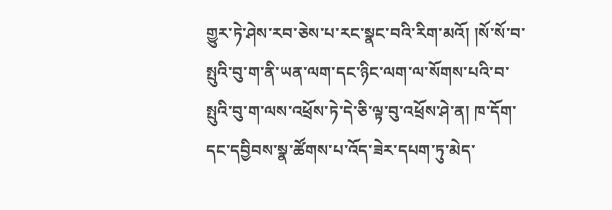གྱུར་ཏེ་ཤེས་རབ་ཅེས་པ་རང་སྣང་བའི་རིག་མའོ། །སོ་སོ་བ་སྤུའི་བུ་ག་ནི་ཡན་ལག་དང་ཉིང་ལག་ལ་སོགས་པའི་བ་སྤུའི་བུ་ག་ལས་འཕྲོས་ཏེ་དེ་ཅི་ལྟ་བུ་འཕྲོས་ཤེ་ན། ཁ་དོག་དང་དབྱིབས་སྣ་ཚོགས་པ་འོད་ཟེར་དཔག་ཏུ་མེད་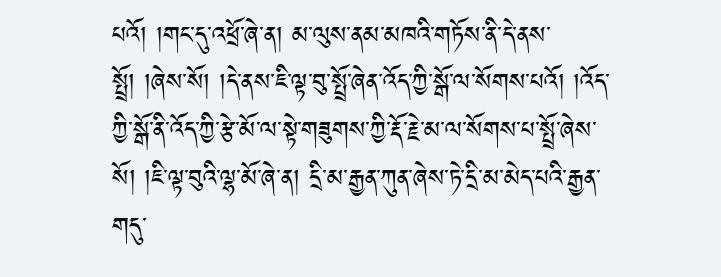པའོ། །གང་དུ་འཕྲོ་ཞེ་ན། མ་ལུས་ནམ་མཁའི་གཏོས་ནི་དེ་ནས་སྤྲོ། །ཞེས་སོ། །དེ་ནས་ཇི་ལྟ་བུ་སྤྲོ་ཞེན་འོད་ཀྱི་སྒོ་ལ་སོགས་པའོ། །འོད་ཀྱི་སྒོ་ནི་འོད་ཀྱི་རྩེ་མོ་ལ་སྟེ་གཟུགས་ཀྱི་རྡོ་རྗེ་མ་ལ་སོགས་པ་སྤྲོ་ཞེས་སོ། །ཇི་ལྟ་བུའི་ལྷ་མོ་ཞེ་ན། དྲི་མ་རྒྱན་ཀུན་ཞེས་ཏེ་དྲི་མ་མེད་པའི་རྒྱན་གདུ་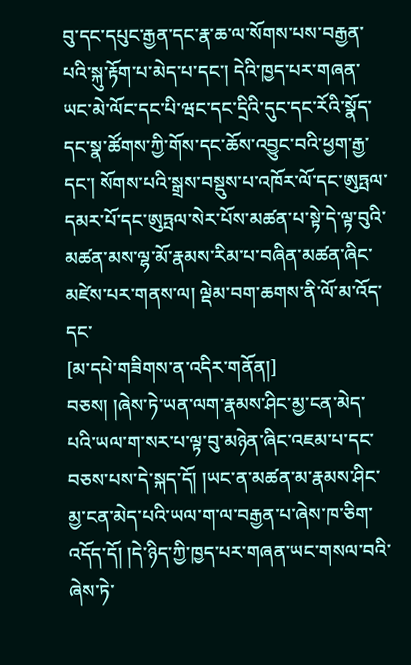བུ་དང་དཔུང་རྒྱན་དང་རྣ་ཆ་ལ་སོགས་པས་བརྒྱན་པའི་སྐུ་རྟོག་པ་མེད་པ་དང་། དེའི་ཁྱད་པར་གཞན་ཡང་མེ་ལོང་དང་པི་ཝང་དང་དྲིའི་དུང་དང་རོའི་སྣོད་དང་སྣ་ཚོགས་ཀྱི་གོས་དང་ཆོས་འབྱུང་བའི་ཕྱག་རྒྱ་དང་། སོགས་པའི་སྒྲས་བསྡུས་པ་འཁོར་ལོ་དང་ཨུཏྤལ་དམར་པོ་དང་ཨུཏྤལ་སེར་པོས་མཚན་པ་སྟེ་དེ་ལྟ་བུའི་མཚན་མས་ལྷ་མོ་རྣམས་རིམ་པ་བཞིན་མཚན་ཞིང་མཛེས་པར་གནས་ལ། ལྡེམ་བག་ཆགས་ནི་ལོ་མ་འོད་དང་
[མ་དཔེ་གཟིགས་ན་འདིར་གནོན།]
བཅས། །ཞེས་ཏེ་ཡན་ལག་རྣམས་ཤིང་མྱ་ངན་མེད་པའི་ཡལ་ག་སར་པ་ལྟ་བུ་མཉེན་ཞིང་འཇམ་པ་དང་བཅས་པས་དེ་སྐད་དོ། །ཡང་ན་མཚན་མ་རྣམས་ཤིང་མྱ་ངན་མེད་པའི་ཡལ་ག་ལ་བརྒྱན་པ་ཞེས་ཁ་ཅིག་འདོད་དོ། །དེ་ཉིད་ཀྱི་ཁྱད་པར་གཞན་ཡང་གསལ་བའི་ཞེས་ཏེ་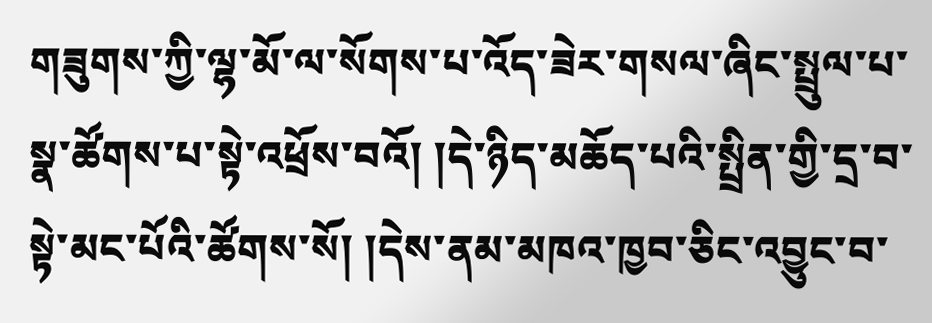གཟུགས་ཀྱི་ལྷ་མོ་ལ་སོགས་པ་འོད་ཟེར་གསལ་ཞིང་སྤྲུལ་པ་སྣ་ཚོགས་པ་སྟེ་འཕྲོས་བའོ། །དེ་ཉིད་མཆོད་པའི་སྤྲིན་གྱི་དྲ་བ་སྟེ་མང་པོའི་ཚོགས་སོ། །དེས་ནམ་མཁའ་ཁྱབ་ཅིང་འབྱུང་བ་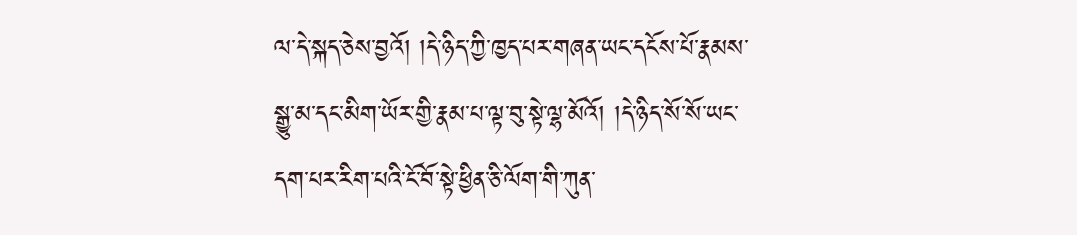ལ་དེ་སྐད་ཅེས་བྱའོ། །དེ་ཉིད་ཀྱི་ཁྱད་པར་གཞན་ཡང་དངོས་པོ་རྣམས་སྒྱུ་མ་དང་མིག་ཡོར་གྱི་རྣམ་པ་ལྟ་བུ་སྟེ་ལྷ་མོའོ། །དེ་ཉིད་སོ་སོ་ཡང་དག་པར་རིག་པའི་ངོ་བོ་སྟེ་ཕྱིན་ཅི་ལོག་གི་ཀུན་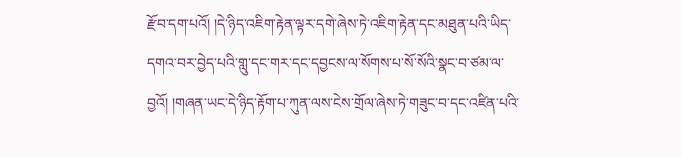རྫོབ་དག་པའོ། །དེ་ཉིད་འཇིག་རྟེན་ལྟར་དགེ་ཞེས་ཏེ་འཇིག་རྟེན་དང་མཐུན་པའི་ཡིད་དགའ་བར་བྱེད་པའི་གླུ་དང་གར་དང་དབྱངས་ལ་སོགས་པ་སོ་སོའི་སྣང་བ་ཙམ་ལ་བྱའོ། །གཞན་ཡང་དེ་ཉིད་རྟོག་པ་ཀུན་ལས་ངེས་གྲོལ་ཞེས་ཏེ་གཟུང་བ་དང་འཛིན་པའི་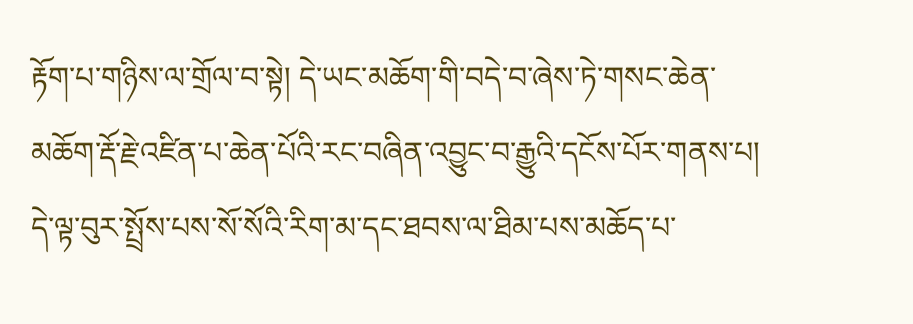རྟོག་པ་གཉིས་ལ་གྲོལ་བ་སྟེ། དེ་ཡང་མཆོག་གི་བདེ་བ་ཞེས་ཏེ་གསང་ཆེན་མཆོག་རྡོ་རྗེ་འཛིན་པ་ཆེན་པོའི་རང་བཞིན་འབྱུང་བ་རྒྱུའི་དངོས་པོར་གནས་པ། དེ་ལྟ་བུར་སྤྲོས་པས་སོ་སོའི་རིག་མ་དང་ཐབས་ལ་ཐིམ་པས་མཆོད་པ་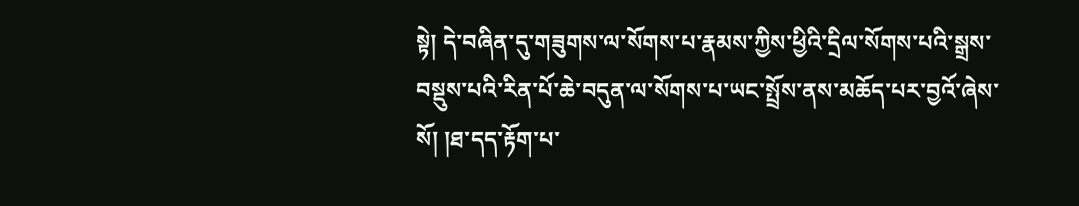སྟེ། དེ་བཞིན་དུ་གཟུགས་ལ་སོགས་པ་རྣམས་ཀྱིས་ཕྱིའི་དྲིལ་སོགས་པའི་སྒྲས་བསྡུས་པའི་རིན་པོ་ཆེ་བདུན་ལ་སོགས་པ་ཡང་སྤྲོས་ནས་མཆོད་པར་བྱའོ་ཞེས་སོ། །ཐ་དད་རྟོག་པ་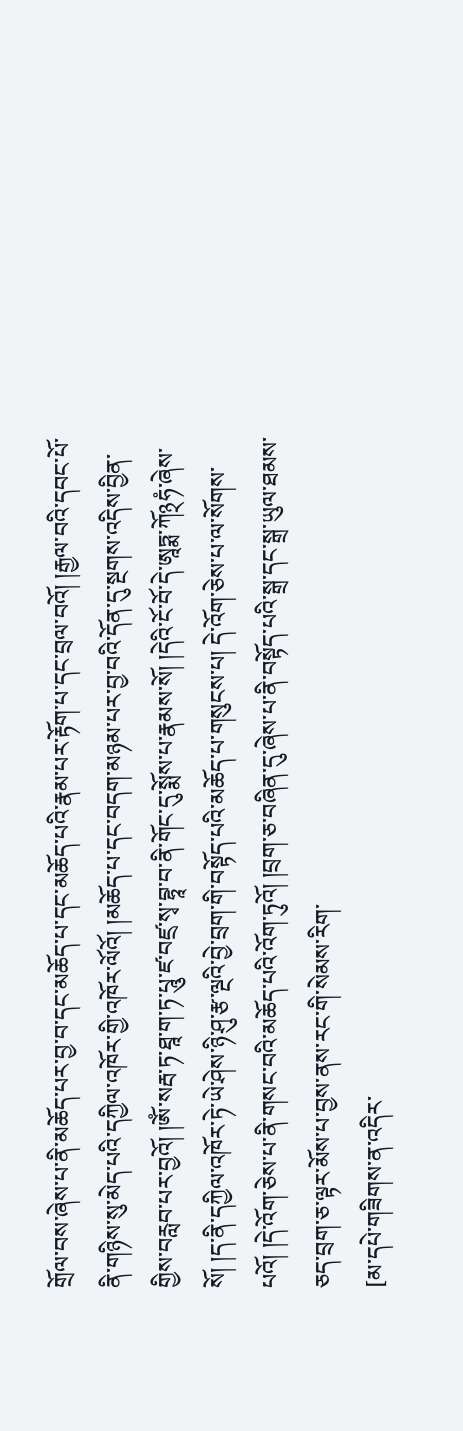གྲོལ་བས་ཞེས་པ་ནི་མཆོད་པར་བྱ་བ་དང་མཆོད་པ་དང་མཆོད་པའི་རྣམ་པར་རྟོག་པ་དང་བྲལ་བའོ། །རྒྱལ་བའི་དབང་པོ་ནི་གཉིས་སུ་མེད་པའི་དཀྱིལ་འཁོར་གྱི་འཁོར་ལོའོ། །མཆོད་པ་དང་བདག་མཉམ་པར་བྱ་བའི་དོན་དུ་སྔགས་འདིས་བྱིན་གྱིས་བརླབ་པར་བྱའོ། །ཨོཾ་སརྦ་ཏ་ཐཱ་ག་ཏ་པཱུ་ཛ་བཛྲ་སྭ་བྷཱ་བ་ནི་གོང་དུ་སྨོས་པ་རྣམས་སོ། །དེའི་ངོ་བོ་དེ་ཨཱཏྨ་ཀོ྅ཧཾ་ཞེས་སོ། །ད་ནི་དཀྱིལ་འཁོར་ཏེ་ཡེ་ཤེས་ཉི་ཤུ་རྩ་ལྔའི་བྱེ་བྲག་གི་བསྟོད་པའི་མཆོད་པ་གསུངས་པ། དེ་འོག་ཅེས་པ་ལ་སོགས་པའོ། །དེ་འོག་ཅེས་པ་ནི་གསང་བའི་མཆོད་པའི་འོག་ཏུའོ། །བྲག་ཅ་བཞིན་དུ་ཞེས་པ་ནི་བསྟོད་པའི་སྒྲ་དང་སྒྲ་ཡུལ་ཐམས་ཅད་བྲག་ཅ་ལྟར་མོས་པ་བྱས་ནས་རང་གི་སེམས་རིག་
[མ་དཔེ་གཟིགས་ན་འདིར་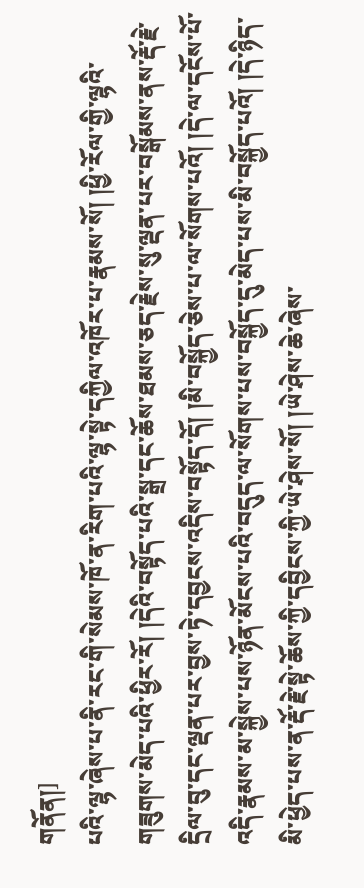གནོན།]
པའི་ལྷ་ཞེས་པ་ནི་རང་གི་སེམས་ཁོ་ན་རིག་པའི་ལྷ་སྟེ་དཀྱིལ་འཁོར་པ་རྣམས་སོ། །ཕྱི་རོལ་གྱི་ལྷའི་གཟུགས་མེད་པའི་ཕྱིར་རོ། །དེའི་བསྟོད་པའི་སྒྲ་དང་ཆོས་ཐམས་ཅད་རྗེས་སུ་ལྡན་པར་བསྒོམས་ནས་རྡོ་རྗེ་དྲིལ་བུ་དང་ལྡན་པར་བྱས་ཏེ་དབྱངས་འདིས་བསྟོད་དོ། །མི་བསྐྱོད་ཅེས་པ་ལ་སོགས་པའོ། །དེ་ལ་དངོས་པོ་འདི་རྣམས་མ་སྐྱེས་པས་ཉོན་མོངས་པའི་བདུད་ལ་སོགས་པས་བསྐྱོད་དུ་མེད་པས་མི་བསྐྱོད་པའོ། །དེ་ཉིད་མི་ཕྱེད་པས་ན་རྡོ་རྗེ་སྟེ་ཆོས་ཀྱི་དབྱིངས་ཀྱི་ཡེ་ཤེས་སོ། །ཡེ་ཤེས་ཆེ་ཞེས་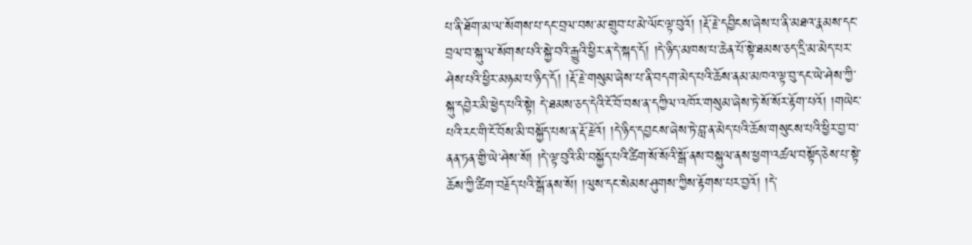པ་ནི་ཐོག་མ་ལ་སོགས་པ་དང་བྲལ་བས་མ་གྲུབ་པ་མེ་ལོང་ལྟ་བུའོ། །རྡོ་རྗེ་དབྱིངས་ཞེས་པ་ནི་མཐའ་རྣམས་དང་བྲལ་བ་སྐུ་ལ་སོགས་པའི་སྐྱེ་བའི་རྒྱུའི་ཕྱིར་ན་དེ་སྐད་དོ། །དེ་ཉིད་མཁས་པ་ཆེན་པོ་སྟེ་ཐམས་ཅད་དྲི་མ་མེད་པར་ཤེས་པའི་ཕྱིར་མཉམ་པ་ཉིད་དོ། །རྡོ་རྗེ་གསུམ་ཞེས་པ་ནི་བདག་མེད་པའི་ཆོས་ནམ་མཁའ་ལྟ་བུ་དང་ཡེ་ཤེས་ཀྱི་སྐུ་དབྱེར་མི་ཕྱེད་པའི་སྟེ། དེ་ཐམས་ཅད་དེའི་ངོ་བོ་བས་ན་དཀྱིལ་འཁོར་གསུམ་ཞེས་ཏེ་སོ་སོར་རྟོག་པའོ། །གཡེང་པའི་རང་གི་ངོ་བོས་མི་བསྐྱོད་པས་ན་རྡོ་རྗེའོ། །དེ་ཉིད་དབྱངས་ཞེས་ཏེ་བླ་ན་མེད་པའི་ཆོས་གསུངས་པའི་ཕྱིར་བྱ་བ་ནན་ཏན་གྱི་ཡེ་ཤེས་སོ། །དེ་ལྟ་བུའི་མི་བསྐྱོད་པའི་ཚིག་སོ་སོའི་སྒོ་ནས་བསྐུལ་ནས་ཕྱག་འཚལ་བསྟོད་ཅེས་པ་སྟེ་ཆོས་ཀྱི་ཚིག་བརྗོད་པའི་སྒོ་ནས་སོ། །ལུས་དང་སེམས་ཤུགས་ཀྱིས་རྟོགས་པར་བྱའོ། །དེ་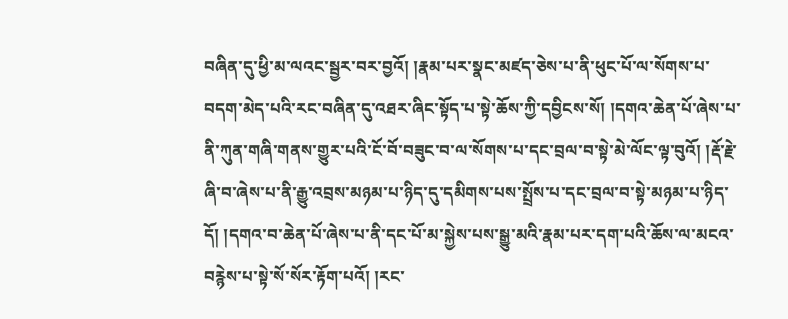བཞིན་དུ་ཕྱི་མ་ལའང་སྦྱར་བར་བྱའོ། །རྣམ་པར་སྣང་མཛད་ཅེས་པ་ནི་ཕུང་པོ་ལ་སོགས་པ་བདག་མེད་པའི་རང་བཞིན་དུ་འཐར་ཞིང་སྟོད་པ་སྟེ་ཆོས་ཀྱི་དབྱིངས་སོ། །དགའ་ཆེན་པོ་ཞེས་པ་ནི་ཀུན་གཞི་གནས་གྱུར་པའི་ངོ་བོ་བཟུང་བ་ལ་སོགས་པ་དང་བྲལ་བ་སྟེ་མེ་ལོང་ལྟ་བུའོ། །རྡོ་རྗེ་ཞི་བ་ཞེས་པ་ནི་རྒྱུ་འབྲས་མཉམ་པ་ཉིད་དུ་དམིགས་པས་སྤྲོས་པ་དང་བྲལ་བ་སྟེ་མཉམ་པ་ཉིད་དོ། །དགའ་བ་ཆེན་པོ་ཞེས་པ་ནི་དང་པོ་མ་སྐྱེས་པས་སྒྱུ་མའི་རྣམ་པར་དག་པའི་ཆོས་ལ་མངའ་བརྙེས་པ་སྟེ་སོ་སོར་རྟོག་པའོ། །རང་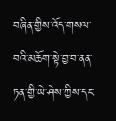བཞིན་གྱིས་འོད་གསལ་བའི་མཆོག་སྟེ་བྱ་བ་ནན་ཏན་གྱི་ཡེ་ཤེས་ཀྱིས་དང་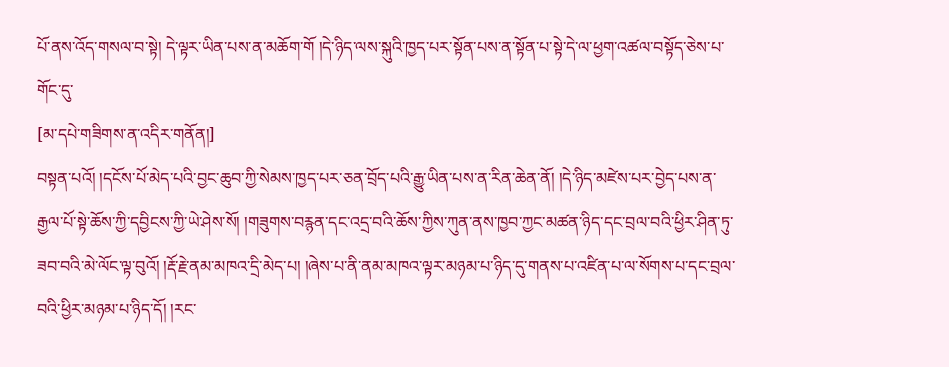པོ་ནས་འོད་གསལ་བ་སྟེ། དེ་ལྟར་ཡིན་པས་ན་མཆོག་གོ །དེ་ཉིད་ལས་སྐུའི་ཁྱད་པར་སྟོན་པས་ན་སྟོན་པ་སྟེ་དེ་ལ་ཕྱག་འཚལ་བསྟོད་ཅེས་པ་གོང་དུ་
[མ་དཔེ་གཟིགས་ན་འདིར་གནོན།]
བསྟན་པའོ། །དངོས་པོ་མེད་པའི་བྱང་ཆུབ་ཀྱི་སེམས་ཁྱད་པར་ཅན་བྲོད་པའི་རྒྱུ་ཡིན་པས་ན་རིན་ཆེན་ནོ། །དེ་ཉིད་མཛེས་པར་བྱེད་པས་ན་རྒྱལ་པོ་སྟེ་ཆོས་ཀྱི་དབྱིངས་ཀྱི་ཡེ་ཤེས་སོ། །གཟུགས་བརྙན་དང་འདྲ་བའི་ཆོས་ཀྱིས་ཀུན་ནས་ཁྱབ་ཀྱང་མཚན་ཉིད་དང་བྲལ་བའི་ཕྱིར་ཤིན་ཏུ་ཟབ་བའི་མེ་ལོང་ལྟ་བུའོ། །རྡོ་རྗེ་ནམ་མཁའ་དྲི་མེད་པ། །ཞེས་པ་ནི་ནམ་མཁའ་ལྟར་མཉམ་པ་ཉིད་དུ་གནས་པ་འཛིན་པ་ལ་སོགས་པ་དང་བྲལ་བའི་ཕྱིར་མཉམ་པ་ཉིད་དོ། །རང་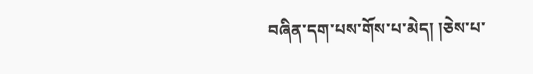བཞིན་དག་པས་གོས་པ་མེད། །ཅེས་པ་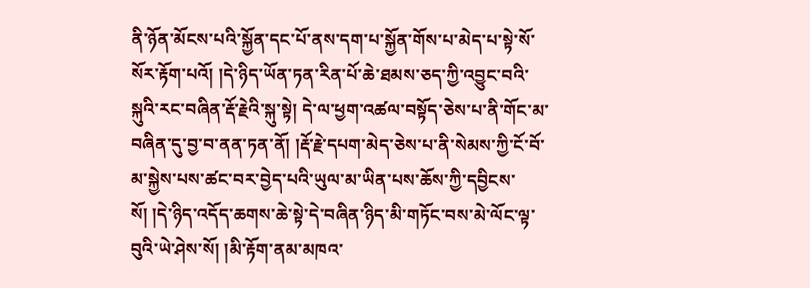ནི་ཉོན་མོངས་པའི་སྐྱོན་དང་པོ་ནས་དག་པ་སྐྱོན་གོས་པ་མེད་པ་སྟེ་སོ་སོར་རྟོག་པའོ། །དེ་ཉིད་ཡོན་ཏན་རིན་པོ་ཆེ་ཐམས་ཅད་ཀྱི་འབྱུང་བའི་སྐུའི་རང་བཞིན་རྡོ་རྗེའི་སྐུ་སྟེ། དེ་ལ་ཕྱག་འཚལ་བསྟོད་ཅེས་པ་ནི་གོང་མ་བཞིན་དུ་བྱ་བ་ནན་ཏན་ནོ། །རྡོ་རྗེ་དཔག་མེད་ཅེས་པ་ནི་སེམས་ཀྱི་ངོ་བོ་མ་སྐྱེས་པས་ཚང་བར་བྱེད་པའི་ཡུལ་མ་ཡིན་པས་ཆོས་ཀྱི་དབྱིངས་སོ། །དེ་ཉིད་འདོད་ཆགས་ཆེ་སྟེ་དེ་བཞིན་ཉིད་མི་གཏོང་བས་མེ་ལོང་ལྟ་བུའི་ཡེ་ཤེས་སོ། །མི་རྟོག་ནམ་མཁའ་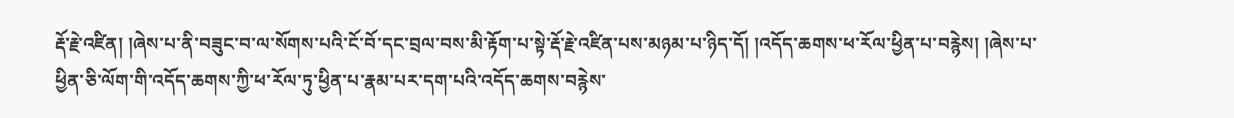རྡོ་རྗེ་འཛིན། །ཞེས་པ་ནི་བཟུང་བ་ལ་སོགས་པའི་ངོ་བོ་དང་བྲལ་བས་མི་རྟོག་པ་སྟེ་རྡོ་རྗེ་འཛིན་པས་མཉམ་པ་ཉིད་དོ། །འདོད་ཆགས་ཕ་རོལ་ཕྱིན་པ་བརྙེས། །ཞེས་པ་ཕྱིན་ཅི་ལོག་གི་འདོད་ཆགས་ཀྱི་ཕ་རོལ་ཏུ་ཕྱིན་པ་རྣམ་པར་དག་པའི་འདོད་ཆགས་བརྙེས་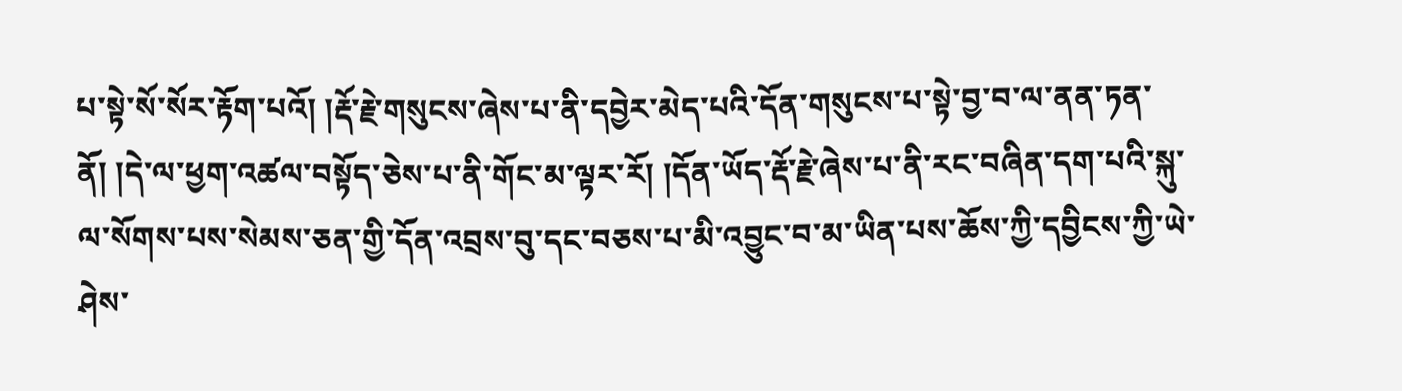པ་སྟེ་སོ་སོར་རྟོག་པའོ། །རྡོ་རྗེ་གསུངས་ཞེས་པ་ནི་དབྱེར་མེད་པའི་དོན་གསུངས་པ་སྟེ་བྱ་བ་ལ་ནན་ཏན་ནོ། །དེ་ལ་ཕྱག་འཚལ་བསྟོད་ཅེས་པ་ནི་གོང་མ་ལྟར་རོ། །དོན་ཡོད་རྡོ་རྗེ་ཞེས་པ་ནི་རང་བཞིན་དག་པའི་སྐུ་ལ་སོགས་པས་སེམས་ཅན་གྱི་དོན་འབྲས་བུ་དང་བཅས་པ་མི་འབྱུང་བ་མ་ཡིན་པས་ཆོས་ཀྱི་དབྱིངས་ཀྱི་ཡེ་ཤེས་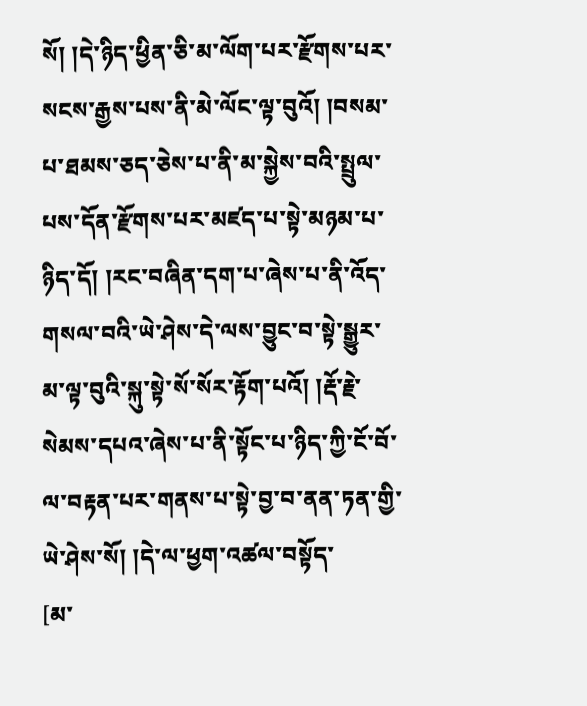སོ། །དེ་ཉིད་ཕྱིན་ཅི་མ་ལོག་པར་རྫོགས་པར་སངས་རྒྱས་པས་ནི་མེ་ལོང་ལྟ་བུའོ། །བསམ་པ་ཐམས་ཅད་ཅེས་པ་ནི་མ་སྐྱེས་བའི་སྤྲུལ་པས་དོན་རྫོགས་པར་མཛད་པ་སྟེ་མཉམ་པ་ཉིད་དོ། །རང་བཞིན་དག་པ་ཞེས་པ་ནི་འོད་གསལ་བའི་ཡེ་ཤེས་དེ་ལས་བྱུང་བ་སྟེ་སྒྱུར་མ་ལྟ་བུའི་སྐུ་སྟེ་སོ་སོར་རྟོག་པའོ། །རྡོ་རྗེ་སེམས་དཔའ་ཞེས་པ་ནི་སྟོང་པ་ཉིད་ཀྱི་ངོ་བོ་ལ་བརྟན་པར་གནས་པ་སྟེ་བྱ་བ་ནན་ཏན་གྱི་ཡེ་ཤེས་སོ། །དེ་ལ་ཕྱག་འཚལ་བསྟོད་
[མ་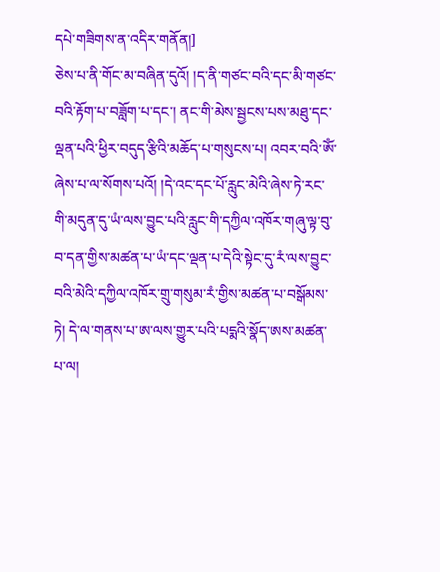དཔེ་གཟིགས་ན་འདིར་གནོན།]
ཅེས་པ་ནི་གོང་མ་བཞིན་དུའོ། །ད་ནི་གཙང་བའི་དང་མི་གཙང་བའི་རྟོག་པ་བཟློག་པ་དང་། ནང་གི་མེས་སྦྱངས་པས་མཐུ་དང་ལྡན་པའི་ཕྱིར་བདུད་རྩིའི་མཆོད་པ་གསུངས་པ། འབར་བའི་ཨོཾ་ཞེས་པ་ལ་སོགས་པའོ། །དེ་འང་དང་པོ་རླུང་མེའི་ཞེས་ཏེ་རང་གི་མདུན་དུ་ཡཾ་ལས་བྱུང་པའི་རླུང་གི་དཀྱིལ་འཁོར་གཞུ་ལྟ་བུ་བ་དན་གྱིས་མཚན་པ་ཡཾ་དང་ལྡན་པ་དེའི་སྟེང་དུ་རཾ་ལས་བྱུང་བའི་མེའི་དཀྱིལ་འཁོར་གྲུ་གསུམ་རཾ་གྱིས་མཚན་པ་བསྒོམས་ཏེ། དེ་ལ་གནས་པ་ཨ་ལས་གྱུར་པའི་པདྨའི་སྣོད་ཨས་མཚན་པ་ལ།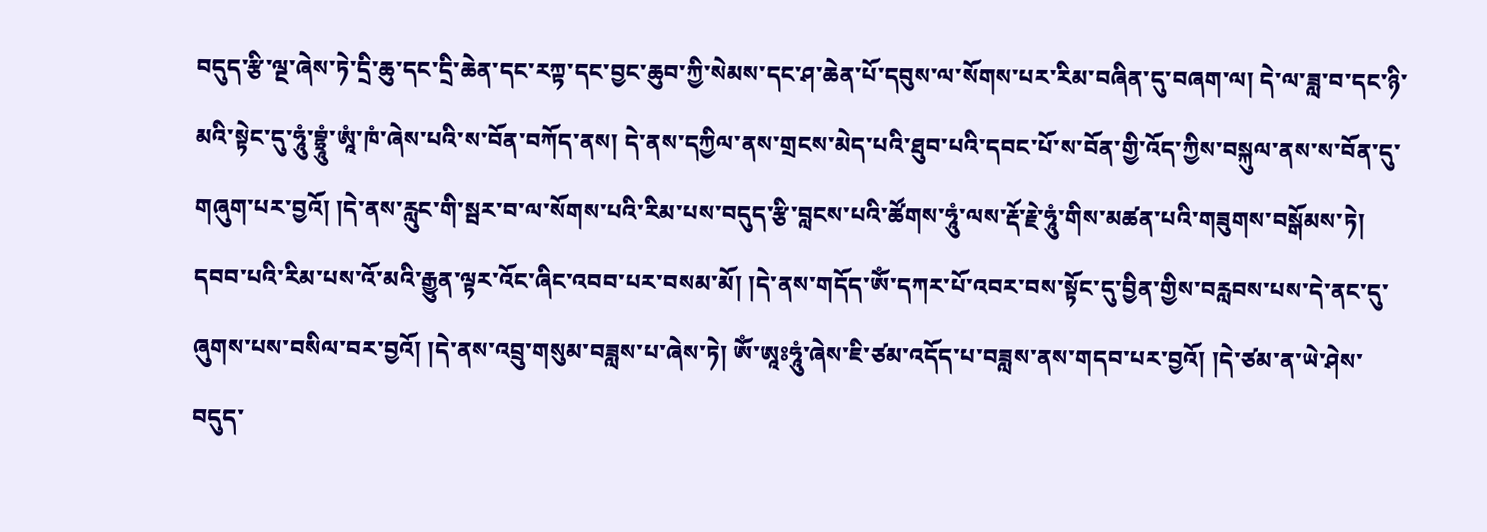བདུད་རྩི་ལྔ་ཞེས་ཏེ་དྲི་ཆུ་དང་དྲི་ཆེན་དང་རཀྟ་དང་བྱང་ཆུབ་ཀྱི་སེམས་དང་ཤ་ཆེན་པོ་དབུས་ལ་སོགས་པར་རིམ་བཞིན་དུ་བཞག་ལ། དེ་ལ་ཟླ་བ་དང་ཉི་མའི་སྟེང་དུ་ཧཱུཾ་བྷྲཱུཾ་ཨཱཾ་ཁཾ་ཞེས་པའི་ས་བོན་བཀོད་ནས། དེ་ནས་དཀྱིལ་ནས་གྲངས་མེད་པའི་ཐུབ་པའི་དབང་པོ་ས་བོན་གྱི་འོད་ཀྱིས་བསྐུལ་ནས་ས་བོན་དུ་གཞུག་པར་བྱའོ། །དེ་ནས་རླུང་གི་སྦར་བ་ལ་སོགས་པའི་རིམ་པས་བདུད་རྩི་བླངས་པའི་ཚོགས་ཧཱུཾ་ལས་རྡོ་རྗེ་ཧཱུཾ་གིས་མཚན་པའི་གཟུགས་བསྒོམས་ཏེ། དབབ་པའི་རིམ་པས་འོ་མའི་རྒྱུན་ལྟར་འོང་ཞིང་འབབ་པར་བསམ་མོ། །དེ་ནས་གདོད་ཨོཾ་དཀར་པོ་འབར་བས་སྟོང་དུ་བྱིན་གྱིས་བརླབས་པས་དེ་ནང་དུ་ཞུགས་པས་བསིལ་བར་བྱའོ། །དེ་ནས་འབྲུ་གསུམ་བཟླས་པ་ཞེས་ཏེ། ཨོཾ་ཨཱཿཧཱུཾ་ཞེས་ཇི་ཙམ་འདོད་པ་བཟླས་ནས་གདབ་པར་བྱའོ། །དེ་ཙམ་ན་ཡེ་ཤེས་བདུད་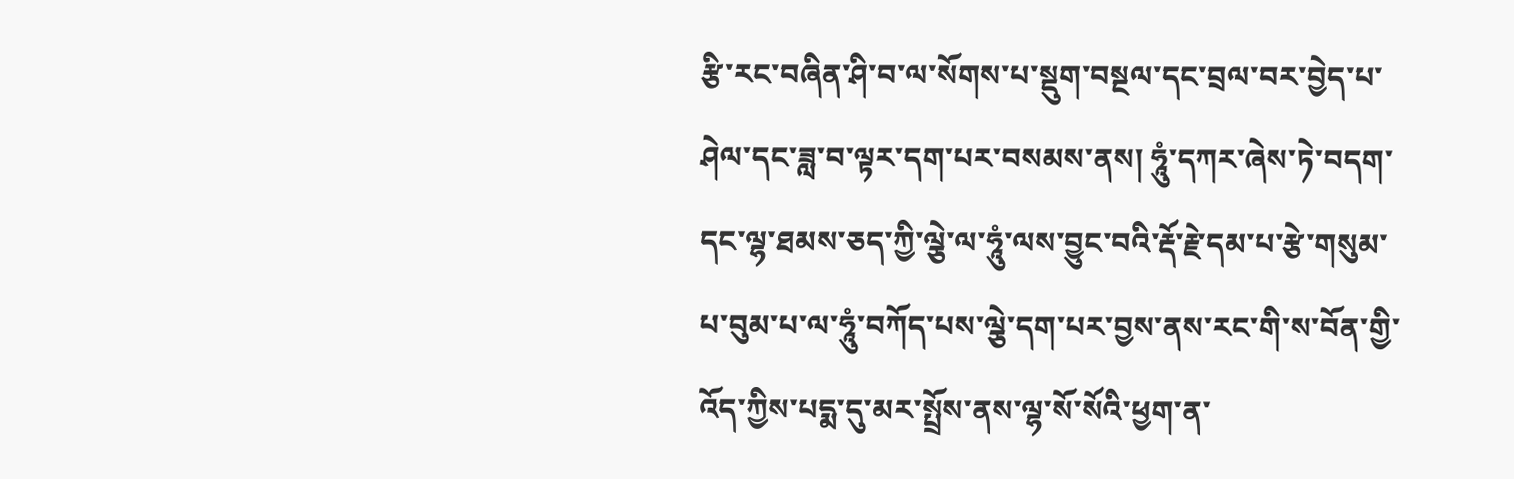རྩི་རང་བཞིན་ཤི་བ་ལ་སོགས་པ་སྡུག་བསྔལ་དང་བྲལ་བར་བྱེད་པ་ཤེལ་དང་ཟླ་བ་ལྟར་དག་པར་བསམས་ནས། ཧཱུཾ་དཀར་ཞེས་ཏེ་བདག་དང་ལྷ་ཐམས་ཅད་ཀྱི་ལྕེ་ལ་ཧཱུཾ་ལས་བྱུང་བའི་རྡོ་རྗེ་དམ་པ་རྩེ་གསུམ་པ་བུམ་པ་ལ་ཧཱུཾ་བཀོད་པས་ལྕེ་དག་པར་བྱས་ནས་རང་གི་ས་བོན་གྱི་འོད་ཀྱིས་པདྨ་དུ་མར་སྤྲོས་ནས་ལྷ་སོ་སོའི་ཕྱག་ན་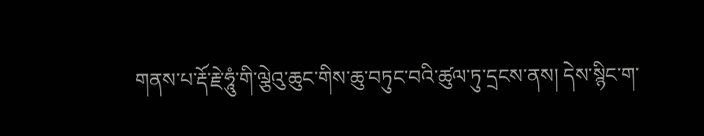གནས་པ་རྡོ་རྗེ་ཧཱུཾ་གི་ལྕེའུ་ཆུང་གིས་ཆུ་བཏུང་བའི་ཚུལ་ཏུ་དྲངས་ནས། དེས་སྙིང་ག་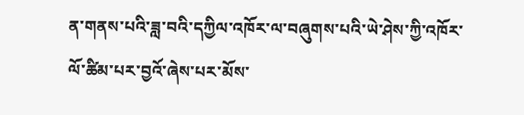ན་གནས་པའི་ཟླ་བའི་དཀྱིལ་འཁོར་ལ་བཞུགས་པའི་ཡེ་ཤེས་ཀྱི་འཁོར་ལོ་ཚིམ་པར་བྱའོ་ཞེས་པར་མོས་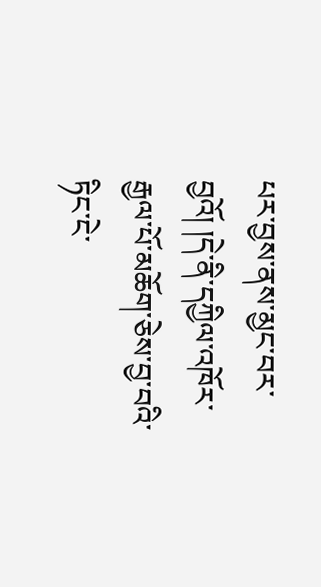པར་བྱས་ནས་མྱང་བར་བྱའོ། །དེ་ནི་དཀྱིལ་འཁོར་རྒྱལ་པོ་མཆོག་ཅེས་བྱ་བའི་ཏིང་ངེ་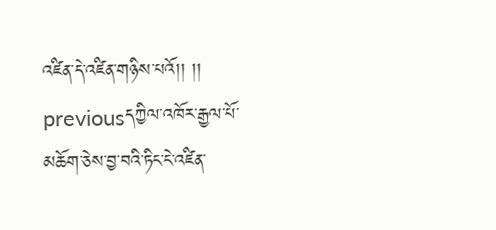འཛིན་དེ་འཛིན་གཉིས་པའོ།། །།
previousདཀྱིལ་འཁོར་རྒྱལ་པོ་མཆོག་ཅེས་བྱ་བའི་ཏིང་ངེ་འཛིན་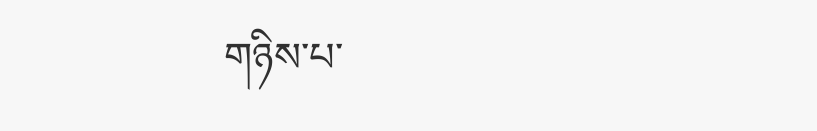གཉིས་པ་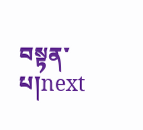བསྟན་པ།next